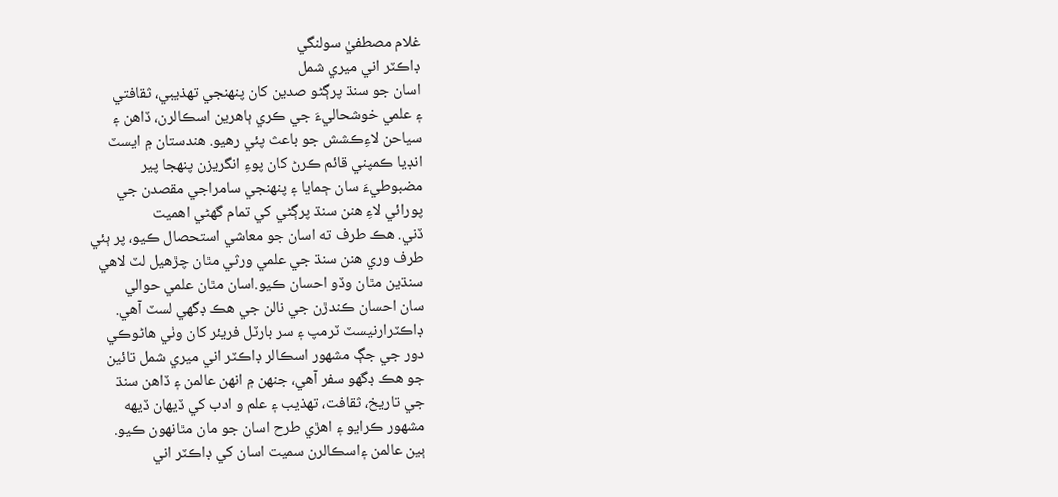غلام مصطفيٰ سولنگي
ڊاڪٽر اني ميري شمل
اسان جو سنڌ پرڳڻو صدين کان پنهنجي تهذيبي، ثقافتي
۽ علمي خوشحاليءَ جي ڪري ٻاهرين اسڪالرن، ڏاهن ۽
سياحن لاءِڪشش جو باعث پئي رهيو. هندستان ۾ ايسٽ
انڊيا ڪمپني قائم ڪرڻ کان پوءِ انگريزن پنهجا پير
مضبوطيءَ سان ڄمايا ۽ پنهنجي سامراجي مقصدن جي
پورائي لاءِ هنن سنڌ پرڳڻي کي تمام گھڻي اهميت
ڏني. هڪ طرف ته اسان جو معاشي استحصال ڪيو، پر ٻئي
طرف وري هنن سنڌ جي علمي ورثي مٿان چڙهيل لٽ لاهي
سنڌين مٿان وڏو احسان ڪيو.اسان مٿان علمي حوالي
سان احسان ڪندڙن جي نالن جي هڪ ڊگھي لسٽ آهي.
ڊاڪٽرارنيسٽ ٽرمپ ۽ سر بارٽل فريئر کان وٺي هاڻوڪي
دور جي جڳ مشهور اسڪالر ڊاڪٽر اني ميري شمل تائين
جو هڪ ڊگھو سفر آهي، جنهن ۾ انهن عالمن ۽ ڏاهن سنڌ
جي تاريخ، ثقافت، تهذيب ۽ علم و ادب کي ڏيهان ڏيهه
مشهور ڪرايو ۽ اهڙي طرح اسان جو مان مٿانهون ڪيو.
ٻين عالمن ۽اسڪالرن سميت اسان کي ڊاڪٽر اني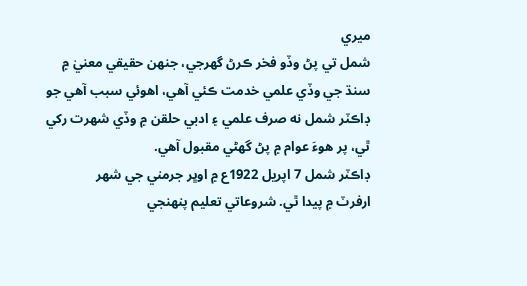ميري
شمل تي پڻ وڏو فخر ڪرڻ گھرجي، جنهن حقيقي معنيٰ ۾
سنڌ جي وڏي علمي خدمت ڪئي آهي، اهوئي سبب آهي جو
ڊاڪٽر شمل نه صرف علمي ۽ ادبي حلقن ۾ وڏي شهرت رکي
ٿي، پر هوءَ عوام ۾ پڻ گھڻي مقبول آهي.
ڊاڪٽر شمل 7 اپريل 1922ع ۾ اوڀر جرمني جي شهر
ارفرٽ ۾ پيدا ٿي. شروعاتي تعليم پنهنجي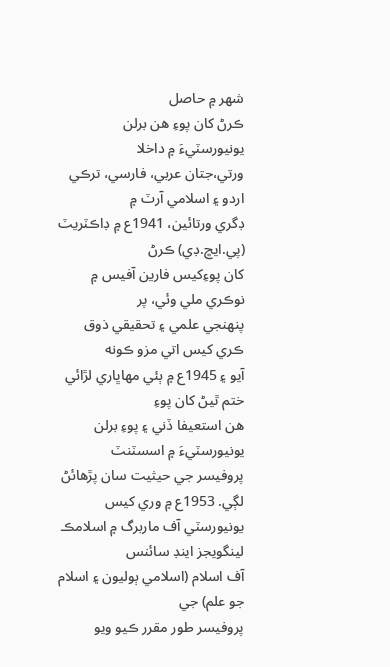شهر ۾ حاصل
ڪرڻ کان پوءِ هن برلن يونيورسٽيءَ ۾ داخلا
ورتي،جتان عربي، فارسي، ترڪي اردو ۽ اسلامي آرٽ ۾
ڊگري ورتائين، 1941ع ۾ ڊاڪٽريٽ (پي.ايڇ.ڊي) ڪرڻ
کان پوءِکيس فارين آفيس ۾ نوڪري ملي وئي، پر
پنهنجي علمي ۽ تحقيقي ذوق ڪري کيس اتي مزو ڪونه
آيو ۽ 1945ع ۾ ٻئي مهاڀاري لڙائي ختم ٿيڻ کان پوءِ
هن استعيفا ڏني ۽ پوءِ برلن يونيورسٽيءَ ۾ اسسٽنٽ
پروفيسر جي حيثيت سان پڙهائڻ لڳي. 1953ع ۾ وري کيس
يونيورسٽي آف ماربرگ ۾ اسلامڪ لينگويجز اينڊ سائنس
آف اسلام (اسلامي ٻوليون ۽ اسلام جو علم) جي
پروفيسر طور مقرر ڪيو ويو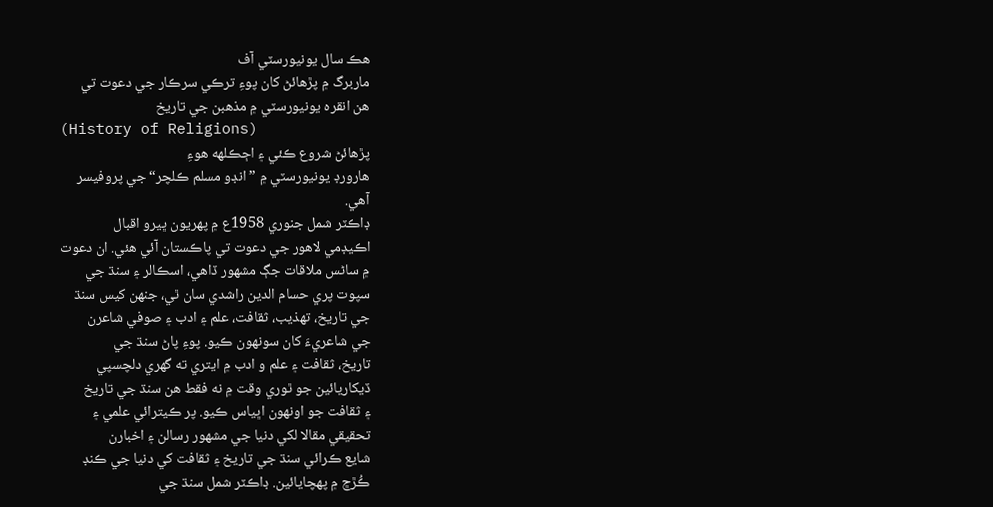هڪ سال يونيورسٽي آف
ماربرگ ۾ پڙهائڻ کان پوءِ ترڪي سرڪار جي دعوت تي
هن انقره يونيورسٽي ۾ مذهبن جي تاريخ
(History of Religions)
پڙهائڻ شروع ڪئي ۽ اڄڪلهه هوءِ
هارورڊ يونيورسٽي ۾ ”انڊو مسلم ڪلچر“ جي پروفيسر
آهي.
ڊاڪٽر شمل جنوري 1958ع ۾ پهريون ڀيرو اقبال
اڪيڊمي لاهور جي دعوت تي پاڪستان آئي هئي. ان دعوت
۾ ساڻس ملاقات جڳ مشهور ڏاهي، اسڪالر ۽ سنڌ جي
سپوت پري حسام الدين راشدي سان ٿي، جنهن کيس سنڌ
جي تاريخ، تهذيب، ثقافت، علم ۽ ادب ۽ صوفي شاعرن
جي شاعريءَ کان سونهون ڪيو. پوءِ پاڻ سنڌ جي
تاريخ، ثقافت ۽ علم و ادب ۾ ايتري ته گھري دلچسپي
ڏيکاريائين جو ٿوري وقت ۾ نه فقط هن سنڌ جي تاريخ
۽ ثقافت جو اونهون اڀياس ڪيو. پر ڪيترائي علمي ۽
تحقيقي مقالا لکي دنيا جي مشهور رسالن ۽ اخبارن
شايع ڪرائي سنڌ جي تاريخ ۽ ثقافت کي دنيا جي ڪنڊ
ڪُڙڇ ۾ پهچايائين. ڊاڪٽر شمل سنڌ جي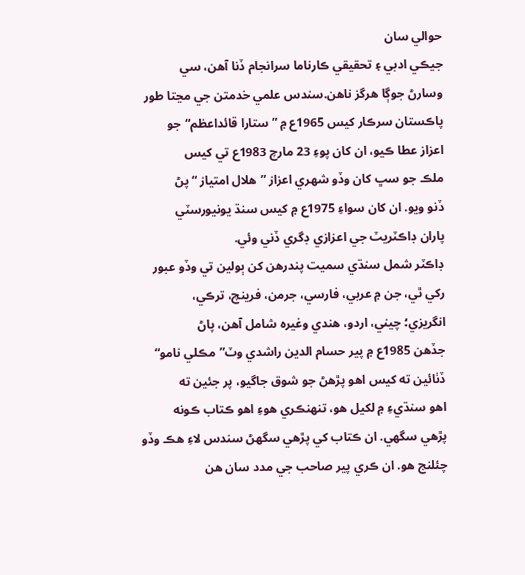حوالي سان
جيڪي ادبي ۽ تحقيقي ڪارناما سرانجام ڏنا آهن، سي
وسارڻ جوڳا هرگز ناهن.سندس علمي خدمتن جي مڃتا طور
پاڪستان سرڪار کيس 1965ع ۾ ”ستارا قائداعظم“جو
اعزاز عطا ڪيو، ان کان پوءِ 23 مارچ 1983ع تي کيس
ملڪ جو سڀ کان وڏو شهري اعزاز ”هلال امتياز “ پڻ
ڏنو ويو. ان کان سواءِ 1975ع ۾ کيس سنڌ يونيورسٽي
پاران ڊاڪٽريٽ جي اعزازي ڊگري ڏني وئي.
ڊاڪٽر شمل سنڌي سميت پندرهن کن ٻولين تي وڏو عبور
رکي ٿي، جن ۾ عربي، فارسي، جرمن، فرينچ، ترڪي،
انگريزي؛ چيني، اردو، هندي وغيره شامل آهن، پاڻ
جڏهن 1985ع ۾ پير حسام الدين راشدي وٽ”مڪلي نامو“
ڏٺائين ته کيس اهو پڙهڻ جو شوق جاگيو، پر جئين ته
اهو سنڌيءِ ۾ لکيل هو، تنهنڪري هوءِ اهو ڪتاب ڪونه
پڙهي سگھي. ان ڪتاب کي پڙهي سگھڻ سندس لاءِ هڪ وڏو
چئلنج هو. ان ڪري پير صاحب جي مدد سان هن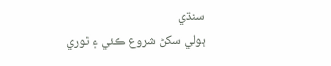سنڌي
ٻولي سکڻ شروع ڪئي ۽ ٿوري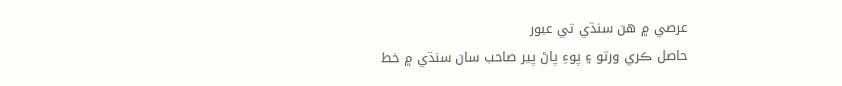عرصي ۾ هن سنڌي تي عبور
حاصل ڪري ورتو ۽ پوءِ پاڻ پير صاحب سان سنڌي ۾ خط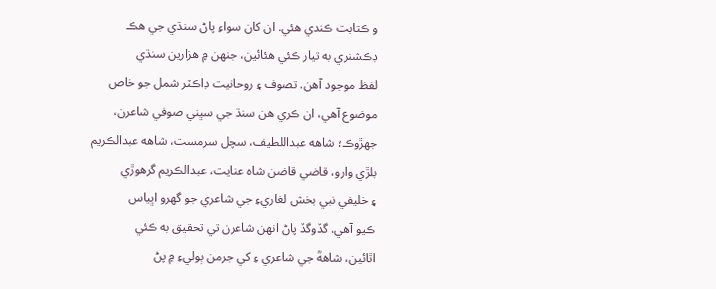و ڪتابت ڪندي هئي. ان کان سواءِ پاڻ سنڌي جي هڪ
ڊڪشنري به تيار ڪئي هئائين، جنهن ۾ هزارين سنڌي
لفظ موجود آهن. تصوف ۽ روحانيت ڊاڪٽر شمل جو خاص
موضوع آهي، ان ڪري هن سنڌ جي سڀني صوفي شاعرن،
جهڙوڪ؛ شاهه عبداللطيف، سچل سرمست، شاهه عبدالڪريم
بلڙي وارو، قاضي قاضن شاه عنايت، عبدالڪريم گرهوڙي
۽ خليفي نبي بخش لغاريءِ جي شاعري جو گھرو اڀياس
ڪيو آهي. گڏوگڏ پاڻ انهن شاعرن تي تحقيق به ڪئي
اٿائين، شاههؒ جي شاعري ءِ کي جرمن ٻوليءِ ۾ پڻ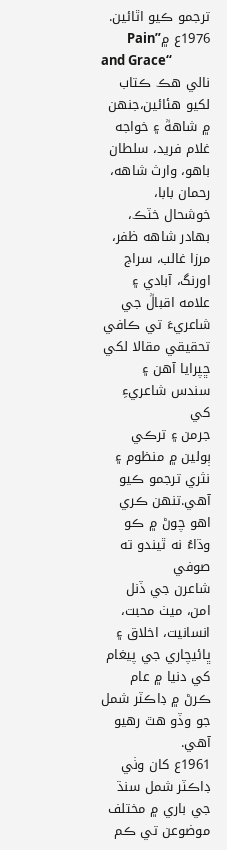ترجمو ڪيو اٿائين. 1976ع ۾”Pain
and Grace“
نالي هڪ ڪتاب لکيو هئائين،جنهن ۾ شاههؒ ۽ خواجه
غلام فريد، سلطان باهو، وارث شاهه، رحمان بابا،
خوشحال خٽڪ، بهادر شاهه ظفر، مرزا غالب، سراج
اورنگ، آبادي ۽ علامه اقبالؒ جي شاعريءَ تي ڪافي
تحقيقي مقالا لکي ڇپرايا آهن ۽ سندس شاعريءِ کي
جرمن ۽ ترڪي ٻولين ۾ منظوم ۽ نثري ترجمو ڪيو
آهي.تنهن ڪري اهو چوڻ ۾ ڪو وڌاءُ نه ٿيندو ته صوفي
شاعرن جي ڏنل امن، ميٺ محبت، انسانيت، اخلاق ۽
ڀائيچاري جي پيغام کي دنيا ۾ عام ڪرڻ ۾ ڊاڪٽر شمل
جو وڏو هٿ رهيو آهي.
1961ع کان وٺي ڊاڪٽر شمل سنڌ جي باري ۾ مختلف
موضوعن تي ڪم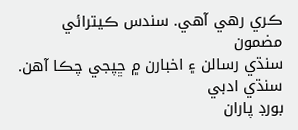ڪري رهي آهي. سندس ڪيترائي مضمون
سنڌي رسالن ۽ اخبارن ۾ ڇپجي چڪا آهن. سنڌي ادبي
بورڊ پاران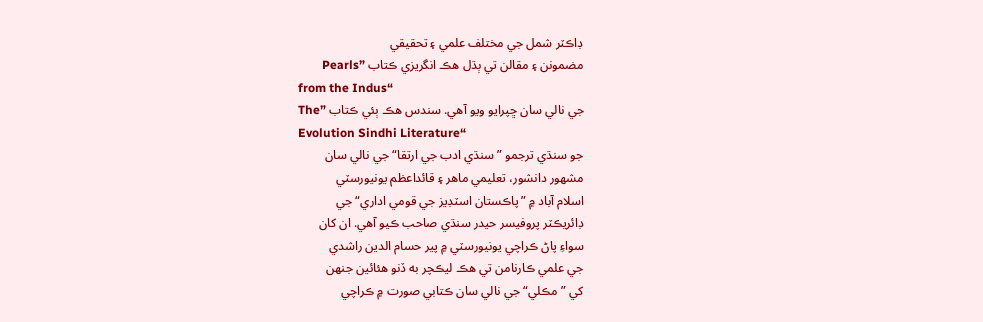ڊاڪٽر شمل جي مختلف علمي ۽ تحقيقي
مضمونن ۽ مقالن تي ٻڌل هڪ انگريزي ڪتاب ”Pearls
from the Indus“
جي نالي سان ڇپرايو ويو آهي. سندس هڪ ٻئي ڪتاب ”The
Evolution Sindhi Literature“
جو سنڌي ترجمو ”سنڌي ادب جي ارتقا“ جي نالي سان
مشهور دانشور، تعليمي ماهر ۽ قائداعظم يونيورسٽي
اسلام آباد ۾ ”پاڪستان اسٽڊيز جي قومي اداري“ جي
ڊائريڪٽر پروفيسر حيدر سنڌي صاحب ڪيو آهي. ان کان
سواءِ پاڻ ڪراچي يونيورسٽي ۾ پير حسام الدين راشدي
جي علمي ڪارنامن تي هڪ ليڪچر به ڏنو هئائين جنهن
کي ”مڪلي“ جي نالي سان ڪتابي صورت ۾ ڪراچي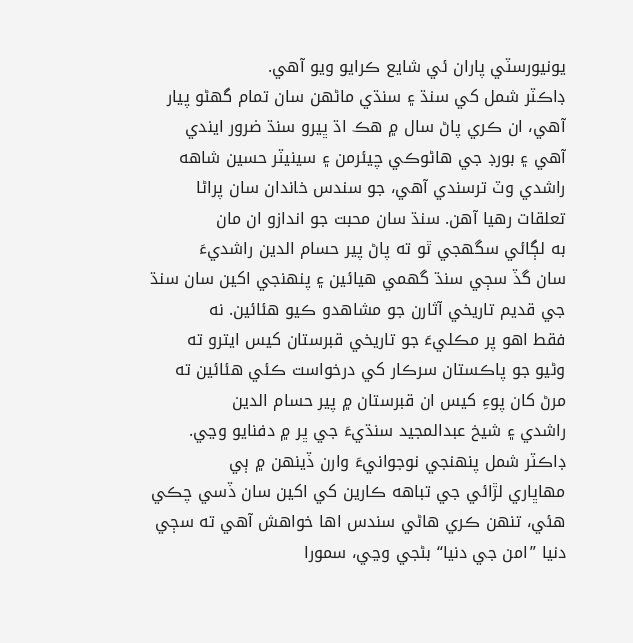يونيورسٽي پاران ئي شايع ڪرايو ويو آهي.
ڊاڪٽر شمل کي سنڌ ۽ سنڌي ماڻهن سان تمام گھڻو پيار
آهي، ان ڪري پاڻ سال ۾ هڪ اڌ ڀيرو سنڌ ضرور ايندي
آهي ۽ بورڊ جي هاڻوڪي چيئرمن ۽ سينيٽر حسين شاهه
راشدي وٽ ترسندي آهي، جو سندس خاندان سان پراڻا
تعلقات رهيا آهن. سنڌ سان محبت جو اندازو ان مان
به لڳائي سگھجي ٿو ته پاڻ پير حسام الدين راشديءَ
سان گڏ سڄي سنڌ گھمي هيائين ۽ پنهنجي اکين سان سنڌ
جي قديم تاريخي آثارن جو مشاهدو ڪيو هئائين. نه
فقط اهو پر مڪليءَ جو تاريخي قبرستان کيس ايترو ته
وڻيو جو پاڪستان سرڪار کي درخواست ڪئي هئائين ته
مرڻ کان پوءِ کيس ان قبرستان ۾ پير حسام الدين
راشدي ۽ شيخ عبدالمجيد سنڌيءَ جي ڀر ۾ دفنايو وڃي.
ڊاڪٽر شمل پنهنجي نوجوانيءَ وارن ڏينهن ۾ ٻي
مهاڀاري لڙائي جي تباهه ڪارين کي اکين سان ڏسي چڪي
هئي، تنهن ڪري هاڻي سندس اها خواهش آهي ته سڄي
دنيا ”امن جي دنيا“ بڻجي وڃي، سمورا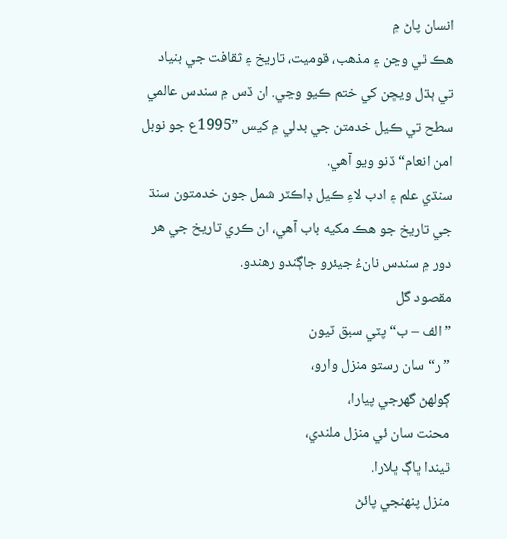انسان پاڻ ۾
هڪ ٿي وڃن ۽ مذهب، قوميت، تاريخ ۽ ثقافت جي بنياد
تي ٻڌل ويڇن کي ختم ڪيو وڃي. ان ڏس ۾ سندس عالمي
سطح تي ڪيل خدمتن جي بدلي ۾ کيس ”1995ع جو نوبل
امن انعام“ ڏنو ويو آهي.
سنڌي علم ۽ ادب لاءِ ڪيل ڊاڪٽر شمل جون خدمتون سنڌ
جي تاريخ جو هڪ مکيه باب آهي، ان ڪري تاريخ جي هر
دور ۾ سندس نانءُ جيئرو جاڳندو رهندو.
مقصود گل
”الف – ب“ پٽي سبق ٽيون
”ر“ سان رستو منزل وارو،
ڳولهڻ گهرجي پيارا،
محنت سان ئي منزل ملندي،
ٿيندا ڀاڳ ڀلارا.
منزل پنهنجي پائڻ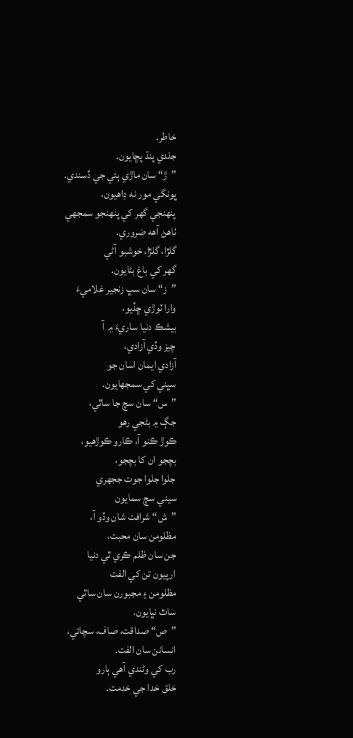خاطر.
جلدي پنڌ پڇايون.
”ڙ“ سان ماڙي ٻئي جي ڏسندي.
ڀونگي مور نه ڊاهيون،
پنهنجي گهر کي پنهنجو سمجهي
ٺاهڻ آهه ضروري.
گلڙا، گلڙا، خوشبو آڻي
گهر کي باغ بڻايون.
”ز“ سان سڀ زنجير غلاميءَ
وارا ٽوڙي ڇڏيو،
بيشڪ دنيا ساريءَ ۾ آ
چيز وڏي آزادي،
آزادي ايمان اسان جو
سڀني کي سمجهايون.
”س“ سان سچ جا ساٿي،
جڳ ۾ بڻجي رهو
ڪوڙ ڪنو آ، ڪارو ڪوڙهيو،
بچجو ان کا بچجو،
جلوا جلوا جوت ججهري
سيني سچ سمايون
”ش“ شرافت شان وڏو آ،
مظلومن سان محبت،
جن سان ظلم ڪري ٿي دنيا
ارپيون تن کي الفت
مظلومن ۽ مجبورن سان ساٿي
ساٿ نڀايون.
”ص“ صداقت، صاف، سچائي،
انسانن سان الفت.
رب کي وڻندي آهي ٻارو
خلق خدا جي خدمت.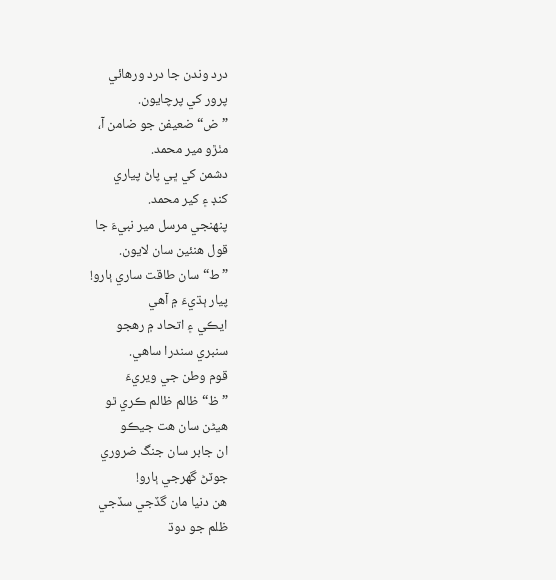درد وندن جا درد ورهائي
پرور کي پرچايون.
”ض“ ضعيفن جو ضامن آ،
مٺڙو مير محمد.
دشمن کي ڀي پاڻ پياري
کنڊ ۽ کير محمد.
پنهنجي مرسل مير نبيءَ جا
قول هنئين سان لايون.
”ط“ سان طاقت ساري ٻارو!
پيار ٻڌيءَ ۾ آهي
ايڪي ۽ اتحاد ۾ رهجو
سنبري سندرا ساهي.
قوم وطن جي ويريءَ
”ظ“ ظالم ظالم ڪري ٿو
هيڻن سان هت جيڪو
ان جابر سان جنگ ضروري
جوٽڻ گهرجي ٻارو!
هن دنيا مان گڏجي سڏجي
ظلم جو دوڌ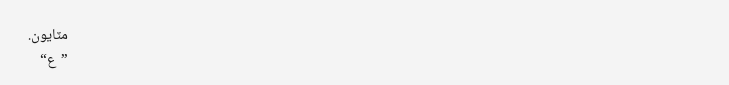مٽايون.
”ع“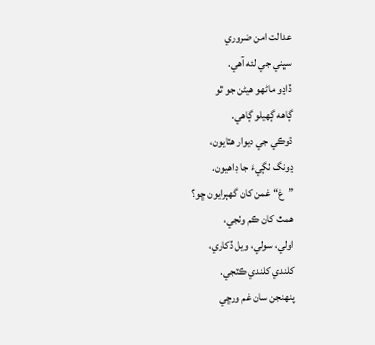عدالت امن ضروري
سڀني جي لئه آهي.
ڏاڍو ماڻهو هيڻن جو ٿو
ڳاهه ڳهيلو ڳاهي.
ڌوڪي جي ديوار هٽايون،
ڍونگ ٺڳيءَ جا ڊاهيون.
”غ“ غمن کان گهٻرايون ڇو؟
همٿ کان ڪم وٺجي،
اولي، سولي، ويل ڏکاري،
کلندي کلندي ڪٽجي.
پنهنجن سان غم ورڇي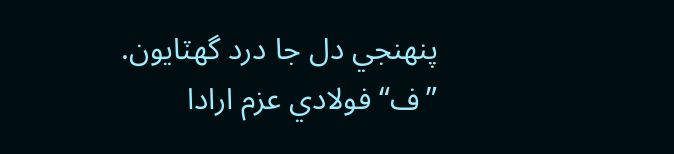پنهنجي دل جا درد گهٽايون.
”ف“ فولادي عزم ارادا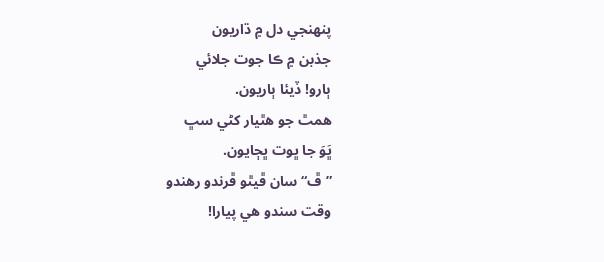پنهنجي دل ۾ ڌاريون
جذبن ۾ ڪا جوت جلائي
ٻارو! ڏيئا ٻاريون.
همٿ جو هٿيار کڻي سڀ
ڀَوَ جا ڀوت ڀڄايون.
”ڦ“ سان ڦيٿو ڦرندو رهندو
وقت سندو هي پيارا!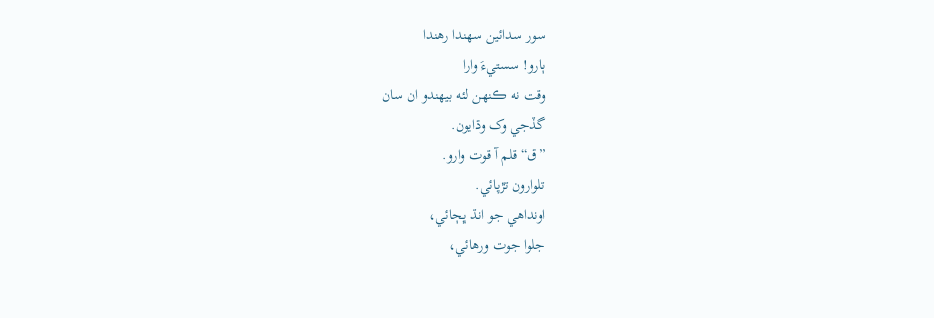سور سدائين سهندا رهندا
ٻارو! سستيءَ وارا
وقت نه ڪنهن لئه بيهندو ان سان
گڏجي وک وڌايون.
”ق“ قلم آ قوت وارو.
تلوارون تڙپائي.
اونداهي جو انڌ ڀڄائي،
جلوا جوت ورهائي،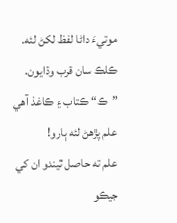موتيءَ داڻا لفظ لکڻ لئه.
ڪلڪ سان قرب وڌايون.
”ڪ“ ڪتاب ۽ ڪاغذ آهي
علم پڙهڻ لئه ٻارو!
علم ته حاصل ٿيندو ان کي
جيڪو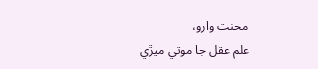محنت وارو،
علم عقل جا موتي ميڙي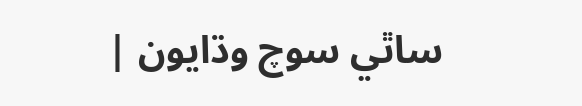ساٿي سوچ وڌايون |